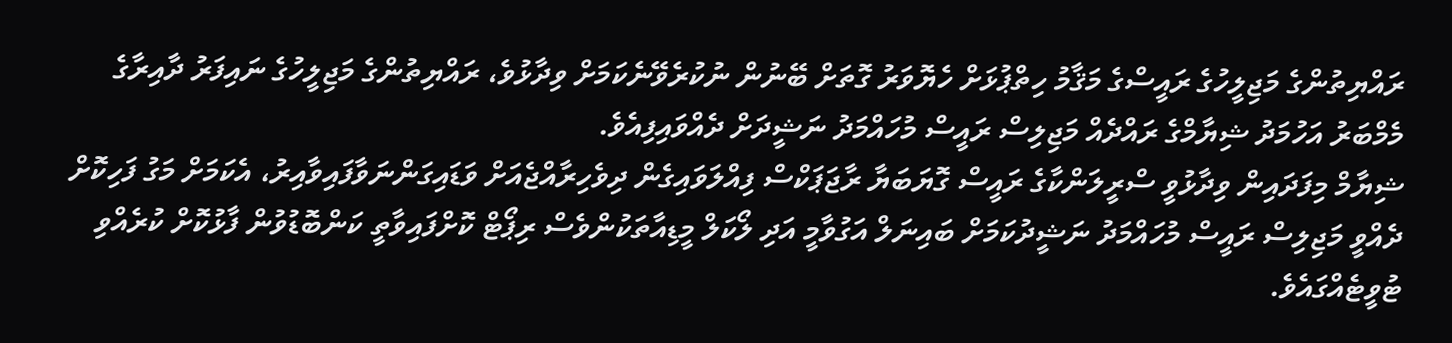ރައްޔިތުންގެ މަޖިލީހުގެ ރައީސްގެ މަޤާމު ހިތްޕުޅަށް ހެޔޮވަރު ގޮތަށް ބޭނުން ނުކުރެވޭނެކަމަށް ވިދާޅުވެ، ރައްޔިތުންގެ މަޖިލީހުގެ ނައިފަރު ދާއިރާގެ މެމްބަރު އަހުމަދު ޝިޔާމްގެ ރައްދެއް މަޖިލިސް ރައީސް މުހައްމަދު ނަޝީދަށް ދެއްވައިފިއެވެ.
ޝިޔާމް މިފަދައިން ވިދާޅުވީ ސްރީލަންކާގެ ރައީސް ގޮޔަބަޔާ ރާޖަޕަކްސް ފިއްލަވައިގެން ދިވެހިރާއްޖެއަށް ވަޑައިގަންނަވާފައިވާއިރު، އެކަމަށް މަގު ފަހިކޮށް ދެއްވީ މަޖިލިސް ރައީސް މުހައްމަދު ނަޝީދުކަމަށް ބައިނަލް އަގުވާމީ އަދި ލޯކަލް މީޑިއާތަކުންވެސް ރިޕޯޓް ކޮށްފައިވާތީ ކަންބޮޑުވުން ފާޅުކޮށް ކުރެއްވި ޓުވީޓެއްގައެވެ.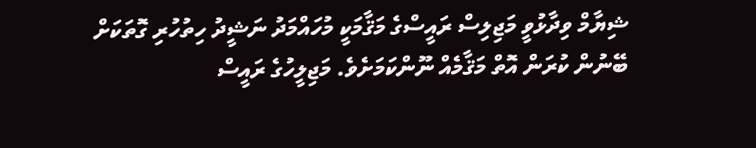ޝިޔާމް ވިދާޅުވީ މަޖިލިސް ރައީސްގެ މަޤާމަކީ މުހައްމަދު ނަޝީދު ހިތުހުރި ގޮތަކަށް ބޭނުން ކުރަން އޮތް މަޤާމެއް ނޫންކަމަށެވެ. މަޖިލީހުގެ ރައީސް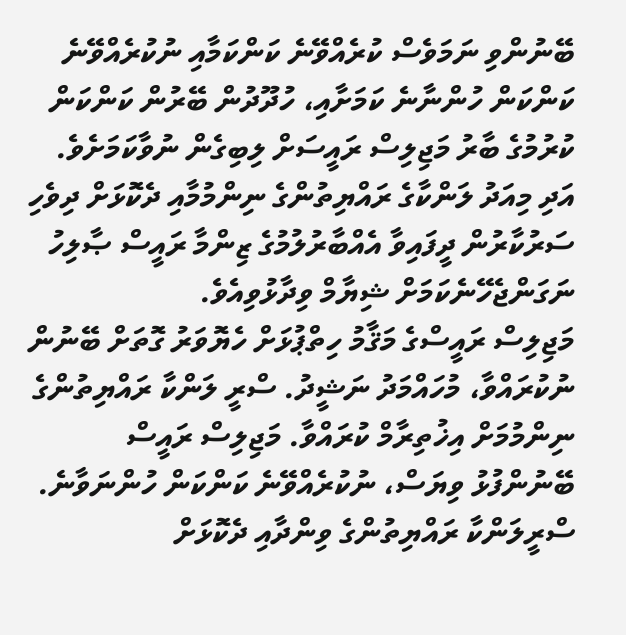ބޭނުންވި ނަމަވެސް ކުރެއްވޭނެ ކަންކަމާއި ނުކުރެއްވޭނެ ކަންކަން ހުންނާނެ ކަމަށާއި، ހުދޫދުން ބޭރުން ކަންކަން ކުރުމުގެ ބާރު މަޖިލިސް ރައީސަށް ލިބިގެން ނުވާކަމަށެވެ. އަދި މިއަދު ލަންކާގެ ރައްޔިތުންގެ ނިންމުމާއި ދެކޮޅަށް ދިވެހި ސަރުކާރުން ދީފައިވާ އެއްބާރުލުމުގެ ޒިންމާ ރައީސް ޞާލިހު ނަގަންޖެހޭނެކަމަށް ޝިޔާމް ވިދާޅުވިއެވެ.
މަޖިލިސް ރައީސްގެ މަޤާމު ހިތްޕުޅަށް ހެޔޮވަރު ގޮތަށް ބޭނުން ނުކުރައްވާ، މުހައްމަދު ނަޝީދު. ސްރީ ލަންކާ ރައްޔިތުންގެ ނިންމުމަށް އިޚުތިރާމް ކުރައްވާ. މަޖިލިސް ރައީސް ބޭނުންފުޅު ވިޔަސް، ނުކުރެއްވޭނެ ކަންކަން ހުންނަވާނެ. ސްރީލަންކާ ރައްޔިތުންގެ ވިންދާއި ދެކޮޅަށް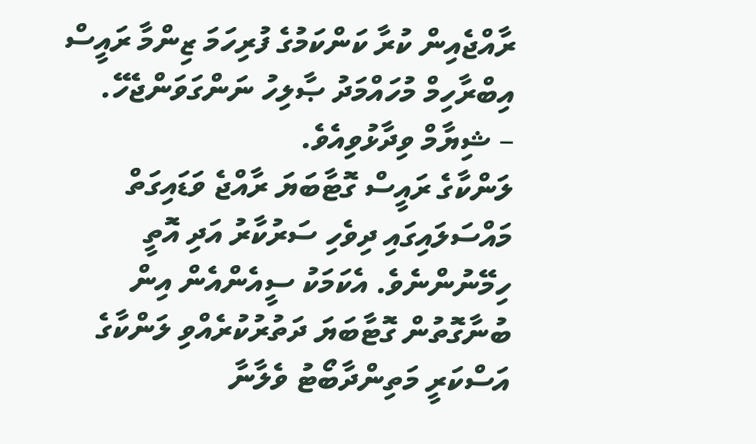ރާއްޖެއިން ކުރާ ކަންކަމުގެ ފުރިހަމަ ޒިންމާ ރައީސް އިބްރާހިމް މުހައްމަދު ޞާލިހު ނަންގަވަންޖެހޭ.
– ޝިޔާމް ވިދާޅުވިއެވެ.
ލަންކާގެ ރައީސް ގޮޓާބަޔަ ރާއްޖެ ވަޑައިގަތް މައްސަލައިގައި ދިވެހި ސަރުކާރު އަދި އޮތީ ހިމޭނުންނެވެ. އެކަމަކު ސީއެންއެން އިން ބުނާގޮތުން ގޮޓާބަޔަ ދަތުރުކުރެއްވި ލަންކާގެ އަސްކަރީ މަތިންދާބޯޓު ވެލާނާ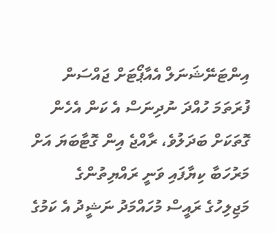އިންޓަނޭޝަނަލް އެއާޕޯޓަށް ޖައްސަން ފުރަތަމަ ހުއްދަ ނުދިނަސް އެ ކަން އެހެން ގޮތަކަށް ބަދަލުވެ، ރާއްޖެ އިން ގޮޓާބަޔަ އަށް މަރުހަބާ ކިޔާފައި ވަނީ ރައްޔިތުންގެ މަޖިލިހުގެ ރައީސް މުހައްމަދު ނަޝީދު އެ ކަމުގެ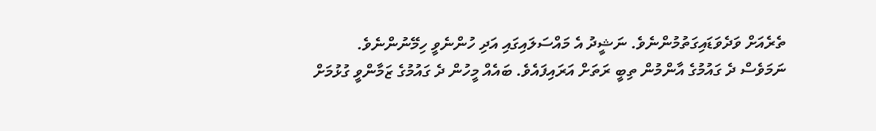ތެރެއަށް ވަދެވަޑައިގަތުމުންނެވެ. ނަޝީދު އެ މައްސަލައިގައި އަދި ހުންނެވީ ހިމޭނުންނެވެ.
ނަމަވެސް ދެ ގައުމުގެ އާންމުން ތިބީ ރަތަށް އަރައިފައެވެ. ބައެއް މީހުން ދެ ގައުމުގެ ޒަމާންވީ ގުޅުމަށް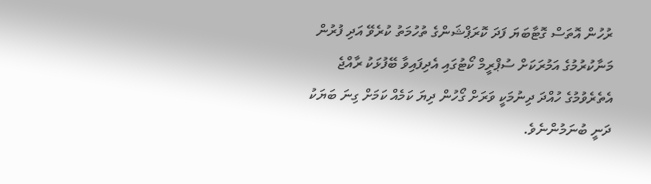ރުހުން އޮތަސް ގޮޓާބަޔަ ފަދަ ކޮރަޕްޝަންގެ ތުހުމަތު ކުރެވޭ އަދި ފުރުން މަނާކުރުމުގެ އަމުރަކަށް ސުޕްރީމް ކޯޓުގައި އެދިފައިވާ ބޭފުޅަކު ރާއްޖެ އެތެރެވުމުގެ ހުއްދަ ދިނުމަކީ ވަރަށް ގޯހުން ދިޔަ ކަމެއް ކަމަށް ގިނަ ބަޔަކު ދަނީ ބުނަމުންނެވެ.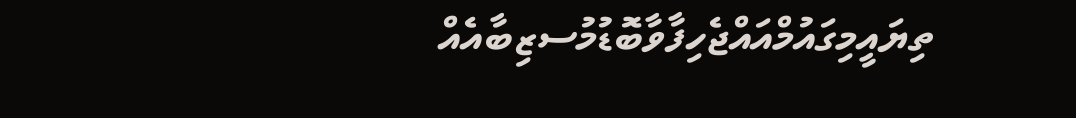ތިޔައީމިގައުމްއައްޖެހިފާވާބޮޑުމުސޒިބާއެއް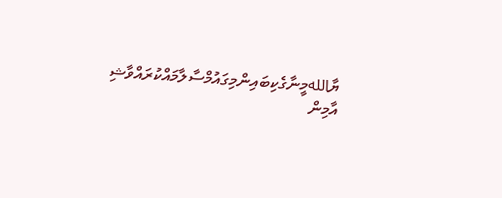ޔާاللهމީނާގެކިބައިންމިގައުމްސާލާމައްކުރައްވާޝި އާމިން